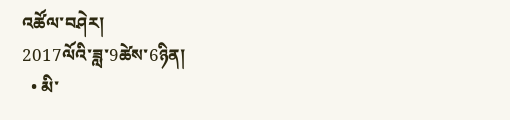འཚོལ་བཤེར།
2017ལོའི་ཟླ་9ཚེས་6ཉིན།
  • མི་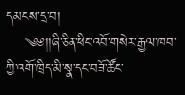དམངས་དྲ་བ།
    ༄༅།།ཞི་ཅིན་ཕིང་འབོ་གསེར་རྒྱལ་ཁབ་ཀྱི་འགོ་ཁྲིད་མི་སྣ་དང་བཟོ་ཚོང་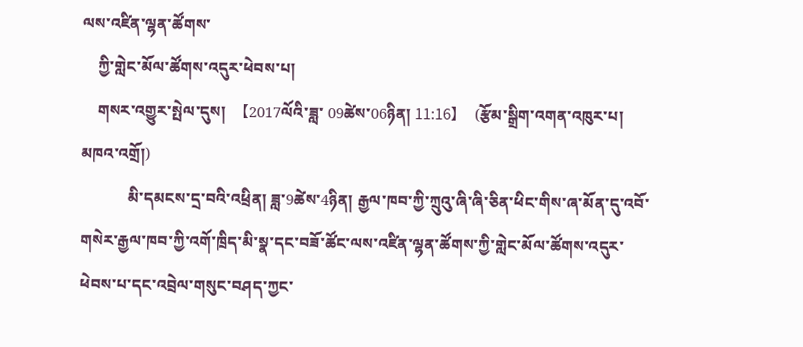ལས་འཛིན་ལྷན་ཚོགས་
    ཀྱི་གླེང་མོལ་ཚོགས་འདུར་ཕེབས་པ།
    གསར་འགྱུར་སྤེལ་དུས།  【2017ལོའི་ཟླ་ 09ཚེས་06ཉིན། 11:16】   (རྩོམ་སྒྲིག་འགན་འཁུར་པ། མཁའ་འགྲོ།)
            མི་དམངས་དྲ་བའི་འཕྲིན། ཟླ་9ཚེས་4ཉིན། རྒྱལ་ཁབ་ཀྱི་ཀྲུའུ་ཞི་ཞི་ཅིན་ཕིང་གིས་ཞ་མོན་དུ་འབོ་གསེར་རྒྱལ་ཁབ་ཀྱི་འགོ་ཁྲིད་མི་སྣ་དང་བཟོ་ཚོང་ལས་འཛིན་ལྷན་ཚོགས་ཀྱི་གླེང་མོལ་ཚོགས་འདུར་ཕེབས་པ་དང་འབྲེལ་གསུང་བཤད་ཀྱང་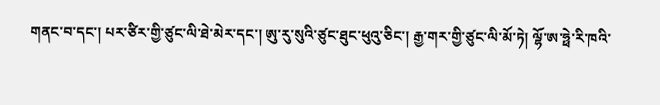གནང་བ་དང་། པར་ཙིར་གྱི་ཙུང་ལི་ཐེ་མེར་དང་། ཨུ་རུ་སུའི་ཙུང་ཐུང་ཕུའུ་ཅིང་། རྒྱ་གར་གྱི་ཙུང་ལི་མོ་ཏེ། ལྷོ་ཨ་ཧྥེ་རི་ཁའི་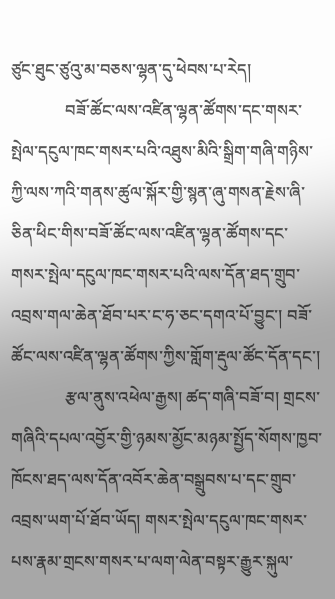ཙུང་ཐུང་ཙུའུ་མ་བཅས་ལྷན་དུ་ཕེབས་པ་རེད།
             བཟོ་ཚོང་ལས་འཛིན་ལྷན་ཚོགས་དང་གསར་སྤེལ་དངུལ་ཁང་གསར་པའི་འཐུས་མིའི་སྒྲིག་གཞི་གཉིས་ཀྱི་ལས་ཀའི་གནས་ཚུལ་སྐོར་གྱི་སྙན་ཞུ་གསན་རྗེས་ཞི་ཅིན་ཕིང་གིས་བཟོ་ཚོང་ལས་འཛིན་ལྷན་ཚོགས་དང་གསར་སྤེལ་དངུལ་ཁང་གསར་པའི་ལས་དོན་ཐད་གྲུབ་འབྲས་གལ་ཆེན་ཐོབ་པར་ང་ཧ་ཅང་དགའ་པོ་བྱུང་། བཟོ་ཚོང་ལས་འཛིན་ལྷན་ཚོགས་ཀྱིས་གློག་རྡུལ་ཚོང་དོན་དང་།
             རྩལ་ནུས་འཕེལ་རྒྱས། ཚད་གཞི་བཟོ་བ། གྲངས་གཞིའི་དཔལ་འབྱོར་གྱི་ཉམས་མྱོང་མཉམ་སྤྱོད་སོགས་ཁྱབ་ཁོངས་ཐད་ལས་དོན་འབོར་ཆེན་བསྒྲུབས་པ་དང་གྲུབ་འབྲས་ཡག་པོ་ཐོབ་ཡོད། གསར་སྤེལ་དངུལ་ཁང་གསར་པས་རྣམ་གྲངས་གསར་པ་ལག་ལེན་བསྟར་རྒྱུར་སྐུལ་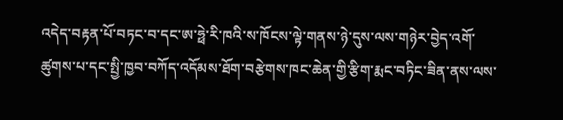འདེད་བརྟན་པོ་བཏང་བ་དང་ཨ་ཧྥེ་རི་ཁའི་ས་ཁོངས་ལྟེ་གནས་ཉེ་དུས་ལས་གཉེར་བྱེད་འགོ་ཚུགས་པ་དང་སྤྱི་ཁྱབ་བཀོད་འདོམས་ཐོག་བརྩེགས་ཁང་ཆེན་གྱི་རྩིག་རྨང་བཏིང་ཟིན་ནས་ལས་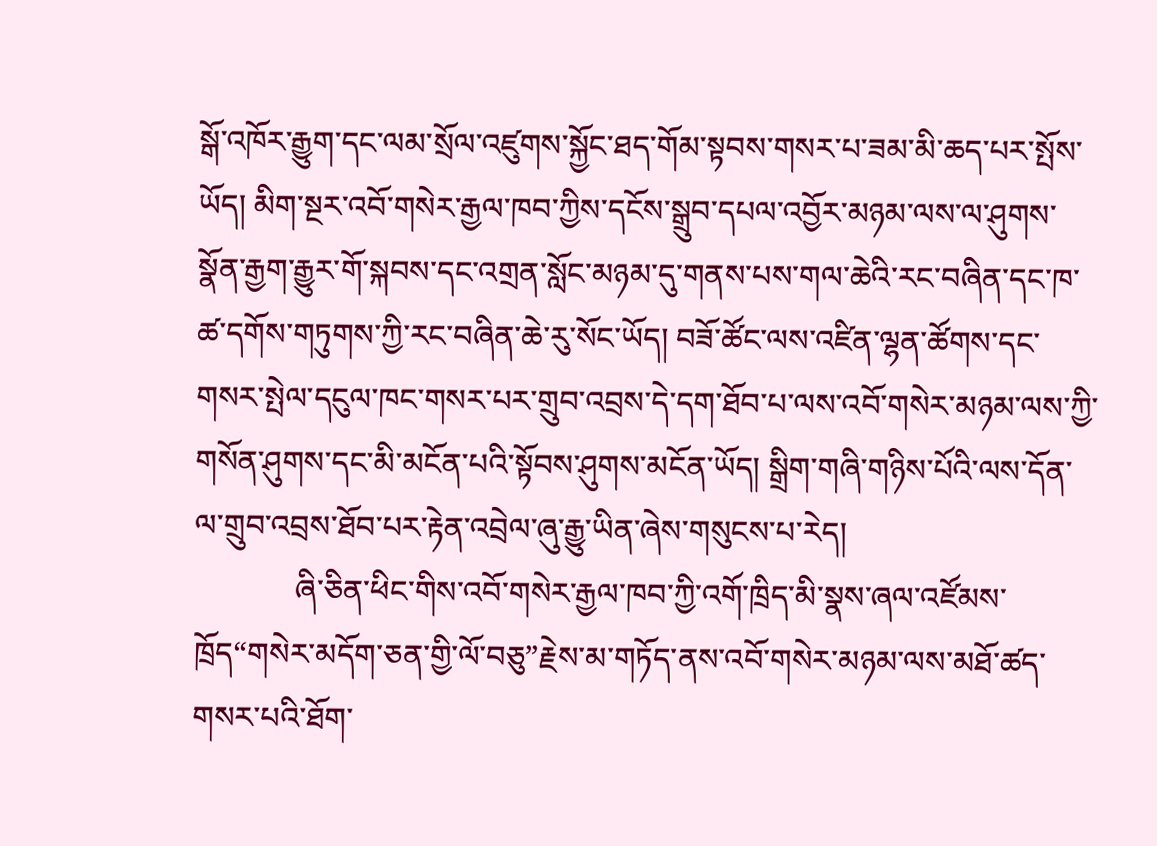སྒོ་འཁོར་རྒྱུག་དང་ལམ་སྲོལ་འཛུགས་སྐྱོང་ཐད་གོམ་སྟབས་གསར་པ་ཟམ་མི་ཆད་པར་སྤོས་ཡོད། མིག་སྔར་འབོ་གསེར་རྒྱལ་ཁབ་ཀྱིས་དངོས་སྒྲུབ་དཔལ་འབྱོར་མཉམ་ལས་ལ་ཤུགས་སྣོན་རྒྱག་རྒྱུར་གོ་སྐབས་དང་འགྲན་སློང་མཉམ་དུ་གནས་པས་གལ་ཆེའི་རང་བཞིན་དང་ཁ་ཚ་དགོས་གཏུགས་ཀྱི་རང་བཞིན་ཆེ་རུ་སོང་ཡོད། བཟོ་ཚོང་ལས་འཛིན་ལྷན་ཚོགས་དང་གསར་སྤེལ་དངུལ་ཁང་གསར་པར་གྲུབ་འབྲས་དེ་དག་ཐོབ་པ་ལས་འབོ་གསེར་མཉམ་ལས་ཀྱི་གསོན་ཤུགས་དང་མི་མངོན་པའི་སྟོབས་ཤུགས་མངོན་ཡོད། སྒྲིག་གཞི་གཉིས་པོའི་ལས་དོན་ལ་གྲུབ་འབྲས་ཐོབ་པར་རྟེན་འབྲེལ་ཞུ་རྒྱུ་ཡིན་ཞེས་གསུངས་པ་རེད།
             ཞི་ཅིན་ཕིང་གིས་འབོ་གསེར་རྒྱལ་ཁབ་ཀྱི་འགོ་ཁྲིད་མི་སྣས་ཞལ་འཛོམས་ཁྲོད“གསེར་མདོག་ཅན་གྱི་ལོ་བཅུ”རྗེས་མ་གཏོད་ནས་འབོ་གསེར་མཉམ་ལས་མཐོ་ཚད་གསར་པའི་ཐོག་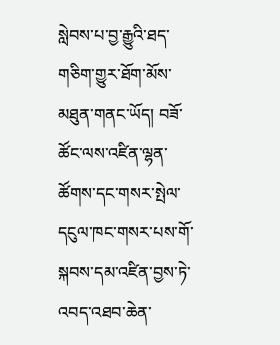སླེབས་པ་བྱ་རྒྱུའི་ཐད་གཅིག་གྱུར་ཐོག་མོས་མཐུན་གནང་ཡོད། བཟོ་ཚོང་ལས་འཛིན་ལྷན་ཚོགས་དང་གསར་སྤེལ་དངུལ་ཁང་གསར་པས་གོ་སྐབས་དམ་འཛིན་བྱས་ཏེ་འབད་འཐབ་ཆེན་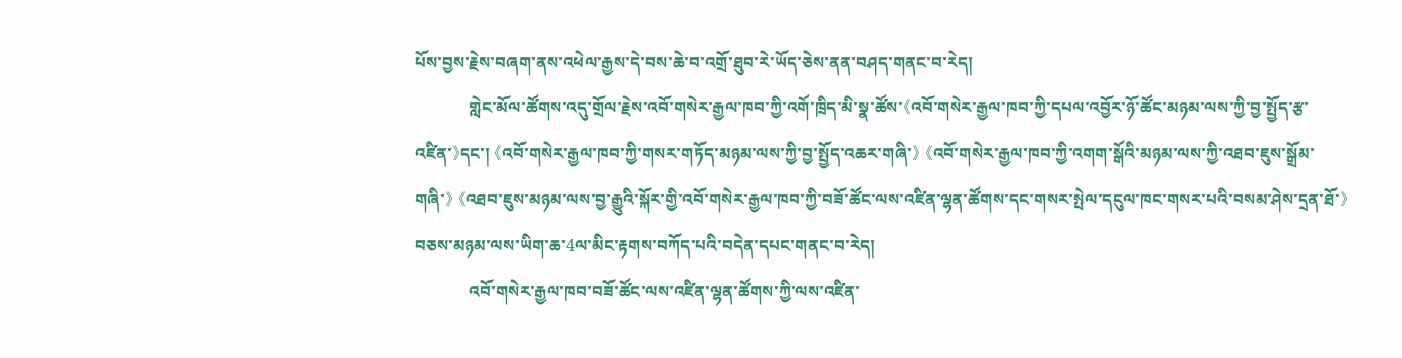པོས་བྱས་རྗེས་བཞག་ནས་འཕེལ་རྒྱས་དེ་བས་ཆེ་བ་འགྲོ་ཐུབ་རེ་ཡོད་ཅེས་ནན་བཤད་གནང་བ་རེད།
             གླེང་མོལ་ཚོགས་འདུ་གྲོལ་རྗེས་འབོ་གསེར་རྒྱལ་ཁབ་ཀྱི་འགོ་ཁྲིད་མི་སྣ་ཚོས་《འབོ་གསེར་རྒྱལ་ཁབ་ཀྱི་དཔལ་འབྱོར་ཉོ་ཚོང་མཉམ་ལས་ཀྱི་བྱ་སྤྱོད་རྩ་འཛིན་》དང་། 《འབོ་གསེར་རྒྱལ་ཁབ་ཀྱི་གསར་གཏོད་མཉམ་ལས་ཀྱི་བྱ་སྤྱོད་འཆར་གཞི་》 《འབོ་གསེར་རྒྱལ་ཁབ་ཀྱི་འགག་སྒོའི་མཉམ་ལས་ཀྱི་འཐབ་ཇུས་སྒྲོམ་གཞི་》 《འཐབ་ཇུས་མཉམ་ལས་བྱ་རྒྱུའི་སྐོར་གྱི་འབོ་གསེར་རྒྱལ་ཁབ་ཀྱི་བཟོ་ཚོང་ལས་འཛིན་ལྷན་ཚོགས་དང་གསར་སྤེལ་དངུལ་ཁང་གསར་པའི་བསམ་ཤེས་དྲན་ཐོ་》བཅས་མཉམ་ལས་ཡིག་ཆ་4ལ་མིང་རྟགས་བཀོད་པའི་བདེན་དཔང་གནང་བ་རེད།
             འབོ་གསེར་རྒྱལ་ཁབ་བཟོ་ཚོང་ལས་འཛིན་ལྷན་ཚོགས་ཀྱི་ལས་འཛིན་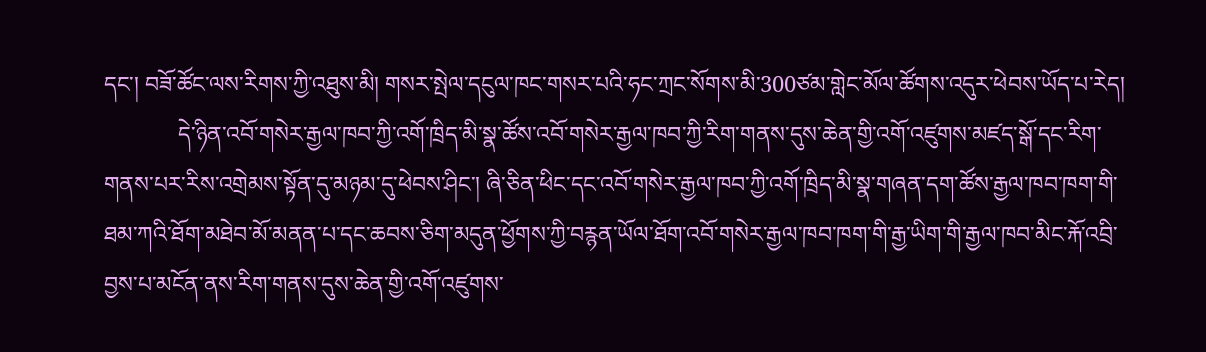དང་། བཟོ་ཚོང་ལས་རིགས་ཀྱི་འཐུས་མི། གསར་སྤེལ་དངུལ་ཁང་གསར་པའི་ཧང་ཀྲང་སོགས་མི་300ཙམ་གླེང་མོལ་ཚོགས་འདུར་ཕེབས་ཡོད་པ་རེད།
             དེ་ཉིན་འབོ་གསེར་རྒྱལ་ཁབ་ཀྱི་འགོ་ཁྲིད་མི་སྣ་ཚོས་འབོ་གསེར་རྒྱལ་ཁབ་ཀྱི་རིག་གནས་དུས་ཆེན་གྱི་འགོ་འཛུགས་མཛད་སྒོ་དང་རིག་གནས་པར་རིས་འགྲེམས་སྟོན་དུ་མཉམ་དུ་ཕེབས་ཤིང་། ཞི་ཅིན་ཕིང་དང་འབོ་གསེར་རྒྱལ་ཁབ་ཀྱི་འགོ་ཁྲིད་མི་སྣ་གཞན་དག་ཚོས་རྒྱལ་ཁབ་ཁག་གི་ཐམ་ཀའི་ཐོག་མཐེབ་མོ་མནན་པ་དང་ཆབས་ཅིག་མདུན་ཕྱོགས་ཀྱི་བརྙན་ཡོལ་ཐོག་འབོ་གསེར་རྒྱལ་ཁབ་ཁག་གི་རྒྱ་ཡིག་གི་རྒྱལ་ཁབ་མིང་རྐོ་འབྲི་བྱས་པ་མངོན་ནས་རིག་གནས་དུས་ཆེན་གྱི་འགོ་འཛུགས་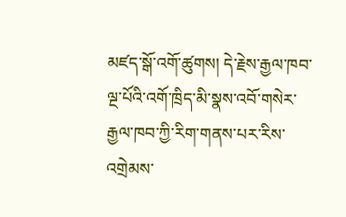མཛད་སྒོ་འགོ་ཚུགས། དེ་རྗེས་རྒྱལ་ཁབ་ལྔ་པོའི་འགོ་ཁྲིད་མི་སྣས་འབོ་གསེར་རྒྱལ་ཁབ་ཀྱི་རིག་གནས་པར་རིས་འགྲེམས་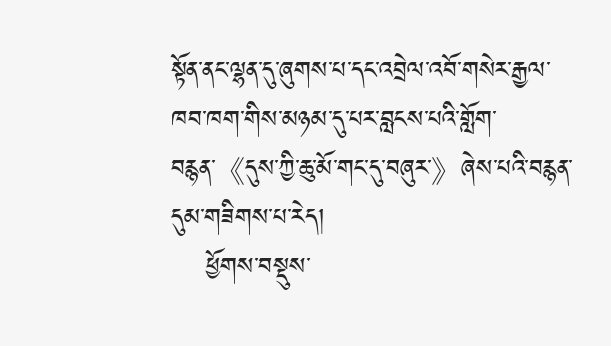སྟོན་ནང་ལྷན་དུ་ཞུགས་པ་དང་འབྲེལ་འབོ་གསེར་རྒྱལ་ཁབ་ཁག་གིས་མཉམ་དུ་པར་བླངས་པའི་གློག་བརྙན་《དུས་ཀྱི་ཆུ་མོ་གང་དུ་བཞུར་》ཞེས་པའི་བརྙན་དུམ་གཟིགས་པ་རེད།
    ཕྱོགས་བསྡུས་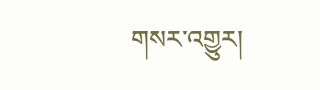གསར་འགྱུར།